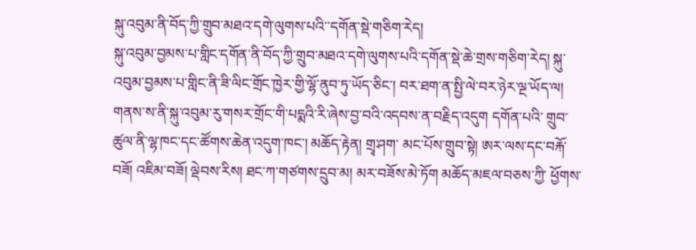སྐུ་འབུམ་ནི་བོད་ཀྱི་གྲུབ་མཐའ་དགེ་ལུགས་པའི་་དགོན་སྡེ་གཅིག་རེད།
སྐུ་འབུམ་བྱམས་པ་གླིང་དགོན་ནི་བོད་ཀྱི་གྲུབ་མཐའ་དགེ་ལུགས་པའི་དགོན་སྡེ་ཆེ་གྲས་གཅིག་རེད། སྐུ་འབུམ་བྱམས་པ་གླིང་ནི་ཟི་ལིང་གྲོང་ཁྱེར་གྱི་ལྷོ་ནུབ་ཏུ་ཡོད་ཅིང་། བར་ཐག་ན་སྤྱི་ལེ་བར་ཉེར་ལྔ་ཡོད་ལ། གནས་ས་ནི་སྐུ་འབུམ་རུ་གསར་གྲོང་གི་པདྨའི་རི་ཞེས་བྱ་བའི་འདབས་ན་བརྗིད་འདུག དགོན་པའི་ གྲུབ་ཚུལ་ནི་ལྷ་ཁང་དང་ཚོགས་ཆེན་འདུག་ཁང་། མཆོད་རྟེན། གྲྭ་ཤག་ མང་པོས་གྲུབ་སྟེ། ཨར་ལས་དང་བརྐོ་བཟོ། འཇིམ་བཟོ། ལྡེབས་རིས། ཐང་ཀ་གཙགས་དྲུབ་མ། མར་བཟོས་མེ་ཏོག མཆོད་མཇལ་བཅས་ཀྱི་ ཕྱོགས་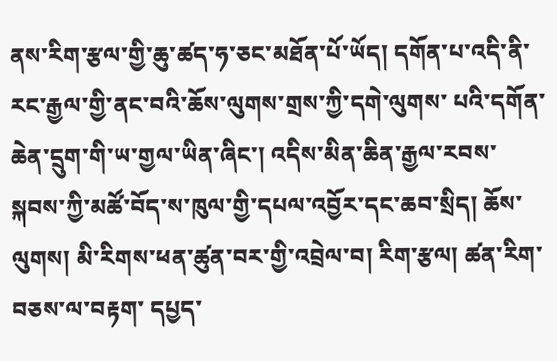ནས་རིག་རྩལ་གྱི་ཆུ་ཚད་ཧ་ཅང་མཐོན་པོ་ཡོད། དགོན་པ་འདི་ནི་རང་རྒྱལ་གྱི་ནང་བའི་ཆོས་ལུགས་གྲས་ཀྱི་དགེ་ལུགས་ པའི་དགོན་ཆེན་དྲུག་གི་ཡ་གྱལ་ཡིན་ཞིང་། འདིས་མིན་ཆིན་རྒྱལ་རབས་ སྐབས་ཀྱི་མཚོ་བོད་ས་ཁུལ་གྱི་དཔལ་འབྱོར་དང་ཆབ་སྲིད། ཆོས་ལུགས། མི་རིགས་ཕན་ཚུན་བར་གྱི་འབྲེལ་བ། རིག་རྩལ། ཚན་རིག་བཅས་ལ་བརྟག་ དཔྱད་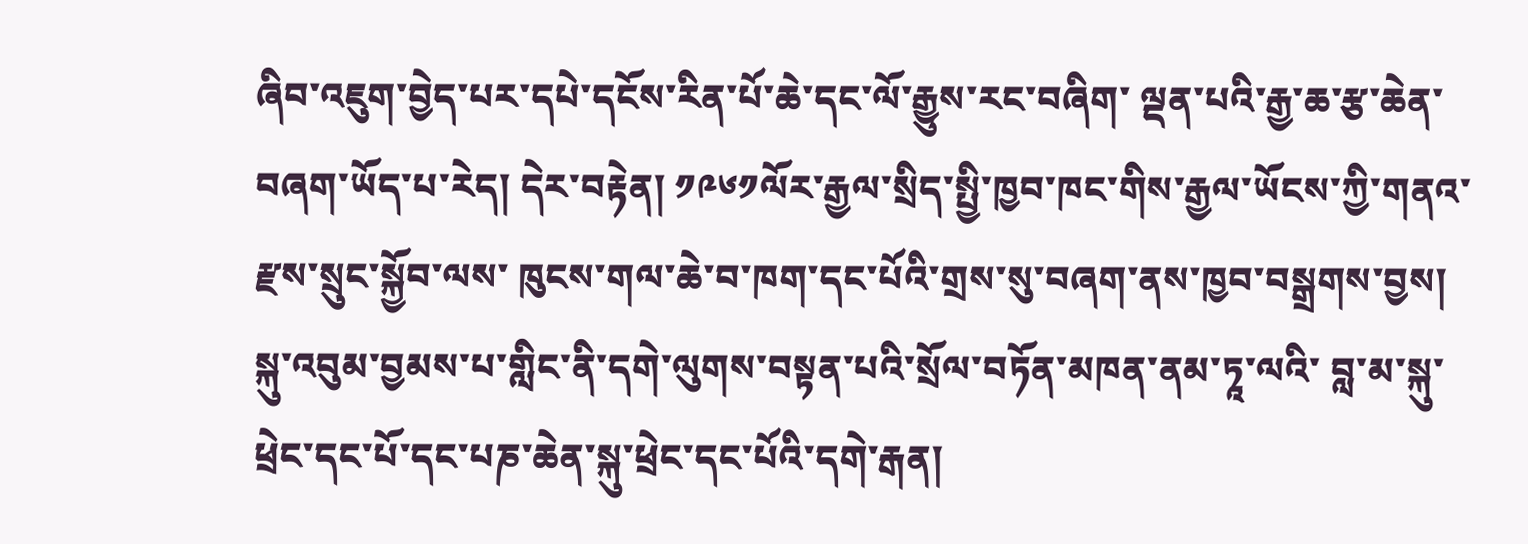ཞིབ་འཇུག་བྱེད་པར་དཔེ་དངོས་རིན་པོ་ཆེ་དང་ལོ་རྒྱུས་རང་བཞིག་ ལྡན་པའི་རྒྱ་ཆ་རྩ་ཆེན་བཞག་ཡོད་པ་རེད། དེར་བརྟེན། ༡༩༦༡ལོར་རྒྱལ་སྲིད་སྤྱི་ཁྱབ་ཁང་གིས་རྒྱལ་ཡོངས་ཀྱི་གནའ་རྫས་སྲུང་སྐྱོབ་ལས་ ཁུངས་གལ་ཆེ་བ་ཁག་དང་པོའི་གྲས་སུ་བཞག་ནས་ཁྱབ་བསྒྲགས་བྱས།
སྐུ་འབུམ་བྱམས་པ་གླིང་ནི་དགེ་ལུགས་བསྟན་པའི་སྲོལ་བཏོན་མཁན་ནམ་ཏཱ་ལའི་ བླ་མ་སྐུ་ཕྲེང་དང་པོ་དང་པཎ་ཆེན་སྐུ་ཕྲེང་དང་པོའི་དགེ་རྒན།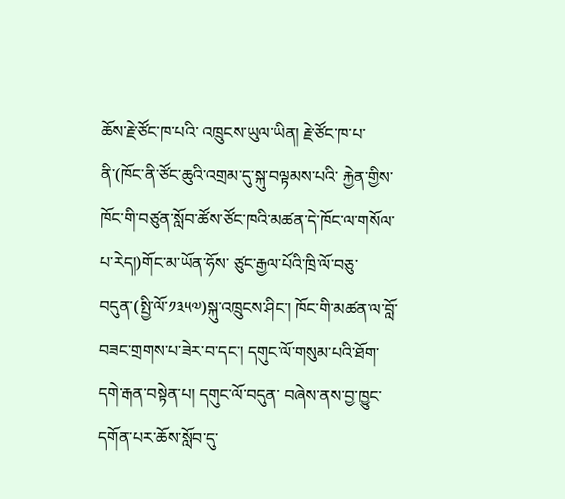ཆོས་རྗེ་ཙོང་ཁ་པའི་ འཁྲུངས་ཡུལ་ཡིན། རྗེ་ཙོང་ཁ་པ་ནི་(ཁོང་ནི་ཙོང་ཆུའི་འགྲམ་དུ་སྐུ་བལྟམས་པའི་ རྐྱེན་གྱིས་ཁོང་གི་བཙུན་སློབ་ཚོས་ཙོང་ཁའི་མཚན་དེ་ཁོང་ལ་གསོལ་པ་རེད།)གོང་མ་ཡོན་ཧོས་ ཙུང་རྒྱལ་པོའི་ཁྲི་ལོ་བཅུ་བདུན་(སྤྱི་ལོ་༡༣༥༧)སྐུ་འཁྲུངས་ཤིང་། ཁོང་གི་མཚན་ལ་བློ་ བཟང་གྲགས་པ་ཟེར་བ་དང་། དགུང་ལོ་གསུམ་པའི་ཐོག་དགེ་རྒན་བསྟེན་པ། དགུང་ལོ་བདུན་ བཞེས་ནས་བྱ་ཁྱུང་དགོན་པར་ཆོས་སློབ་དུ་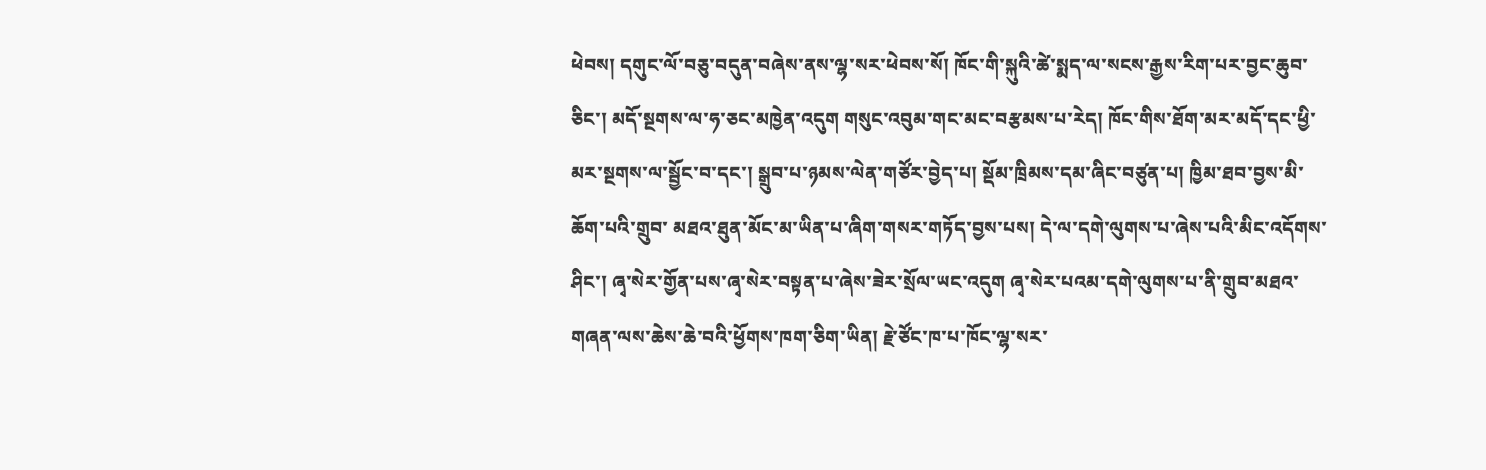ཕེབས། དགུང་ལོ་བཅུ་བདུན་བཞེས་ནས་ལྷ་སར་ཕེབས་སོ། ཁོང་གི་སྐུའི་ཚེ་སྨད་ལ་སངས་རྒྱས་རིག་པར་བྱང་ཆུབ་ཅིང་། མདོ་སྔགས་ལ་ཧ་ཅང་མཁྱེན་འདུག གསུང་འབུམ་གང་མང་བརྩམས་པ་རེད། ཁོང་གིས་ཐོག་མར་མདོ་དང་ཕྱི་མར་སྔགས་ལ་སྦྱོང་བ་དང་། སྒྲུབ་པ་ཉམས་ལེན་གཙོར་བྱེད་པ། སྡོམ་ཁྲིམས་དམ་ཞིང་བཙུན་པ། ཁྱིམ་ཐབ་བྱས་མི་ཆོག་པའི་གྲུབ་ མཐའ་ཐུན་མོང་མ་ཡིན་པ་ཞིག་གསར་གཏོད་བྱས་པས། དེ་ལ་དགེ་ལུགས་པ་ཞེས་པའི་མིང་འདོགས་ཤིང་། ཞྭ་སེར་གྱོན་པས་ཞྭ་སེར་བསྟན་པ་ཞེས་ཟེར་སྲོལ་ཡང་འདུག ཞྭ་སེར་པའམ་དགེ་ལུགས་པ་ནི་གྲུབ་མཐའ་ གཞན་ལས་ཆེས་ཆེ་བའི་ཕྱོགས་ཁག་ཅིག་ཡིན། རྗེ་ཙོང་ཁ་པ་ཁོང་ལྷ་སར་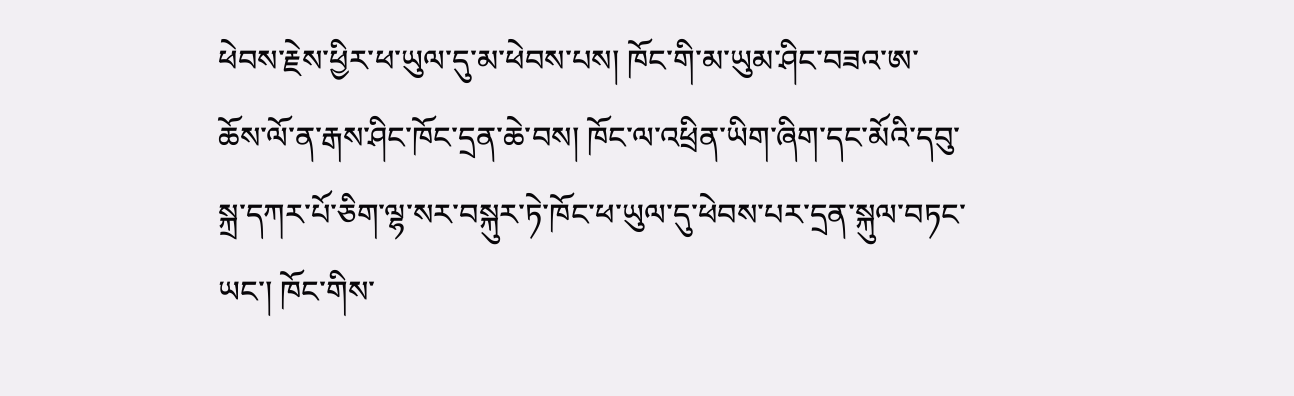ཕེབས་རྗེས་ཕྱིར་ཕ་ཡུལ་དུ་མ་ཕེབས་པས། ཁོང་གི་མ་ཡུམ་ཤིང་བཟའ་ཨ་ཆོས་ལོ་ན་རྒས་ཤིང་ཁོང་དྲན་ཆེ་བས། ཁོང་ལ་འཕྲིན་ཡིག་ཞིག་དང་མོའི་དབུ་ སྐྲ་དཀར་པོ་ཅིག་ལྷ་སར་བསྐུར་ཏེ་ཁོང་ཕ་ཡུལ་དུ་ཕེབས་པར་དྲན་སྐུལ་བཏང་ཡང་། ཁོང་གིས་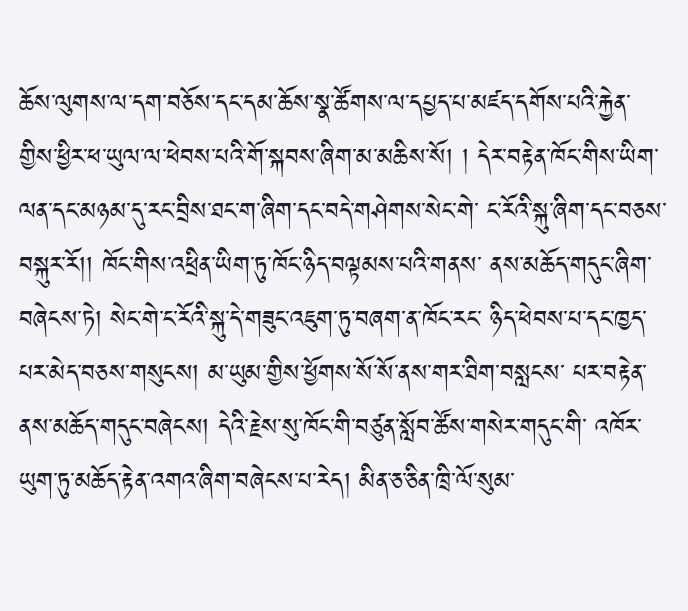ཆོས་ལུགས་ལ་དག་བཅོས་དང་དམ་ཆོས་སྣ་ཚོགས་ལ་དཔྱད་པ་མཛད་དགོས་པའི་རྐྱེན་ གྱིས་ཕྱིར་ཕ་ཡུལ་ལ་ཕེབས་པའི་གོ་སྐབས་ཞིག་མ་མཆིས་སོ། ། དེར་བརྟེན་ཁོང་གིས་ཡིག་ལན་དང་མཉམ་དུ་རང་བྲིས་ཐང་ག་ཞིག་དང་བདེ་གཤེགས་སེང་གེ་ ང་རོའི་སྐུ་ཞིག་དང་བཅས་བསྐུར་རོ།། ཁོང་གིས་འཕྲིན་ཡིག་ཏུ་ཁོང་ཉིད་བལྟམས་པའི་གནས་ ནས་མཆོད་གདུང་ཞིག་བཞེངས་ཏེ། སེང་གེ་ང་རོའི་སྐུ་དེ་གཟུང་འཇུག་ཏུ་བཞག་ན་ཁོང་རང་ ཉིད་ཕེབས་པ་དང་ཁྱད་པར་མེད་བཅས་གསུངས། མ་ཡུམ་གྱིས་ཕྱོགས་སོ་སོ་ནས་གར་ཐིག་བསླངས་ པར་བརྟེན་ནས་མཆོད་གདུང་བཞེངས། དེའི་རྗེས་སུ་ཁོང་གི་བཙུན་སློབ་ཚོས་གསེར་གདུང་གི་ འཁོར་ཡུག་ཏུ་མཆོད་རྟེན་འགའ་ཞིག་བཞེངས་པ་རེད། མིན་ཅ་ཅིན་ཁྲི་ལོ་སུམ་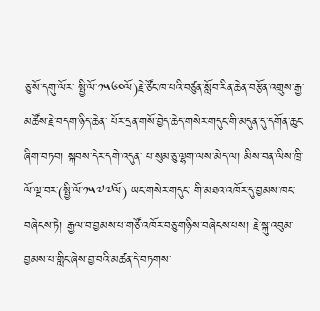ཅུ་སོ་དགུ་ལོར་ སྤྱི་ལོ་༡༥༦༠ལོ)རྗེ་ཙོང་ཁ་པའི་བཙུན་སློབ་རིན་ཆེན་བརྩོན་འགྲུས་རྒྱ་མཚོས་རྗེ་བདག་ཉིད་ཆེན་ པོར་དྲན་གསོ་བྱེད་ཆེད་གསེར་གདུང་གི་མདུན་དུ་དགོན་ཆུང་ཞིག་བཏབ། སྐབས་དེར་དགེ་འདུན་ པ་སུམ་ཅུ་ལྷག་ལས་མེད་ལ། མིས་བན་ལིས་ཁྲི་ལོ་ལྔ་བར་(སྤྱི་ལོ་༡༥༧༧ལོ) ཡང་གསེར་གདུང་ གི་མཐའ་འཁོར་དུ་བྱམས་ཁང་བཞེངས་ཏེ། རྒྱལ་བ་བྱམས་པ་གཙོ་འཁོར་བཅུ་གཉིས་བཞེངས་པས། རྗེ་སྐུ་འབུམ་བྱམས་པ་གླིང་ཞེས་བྱ་བའི་མཚན་དེ་བཏགས་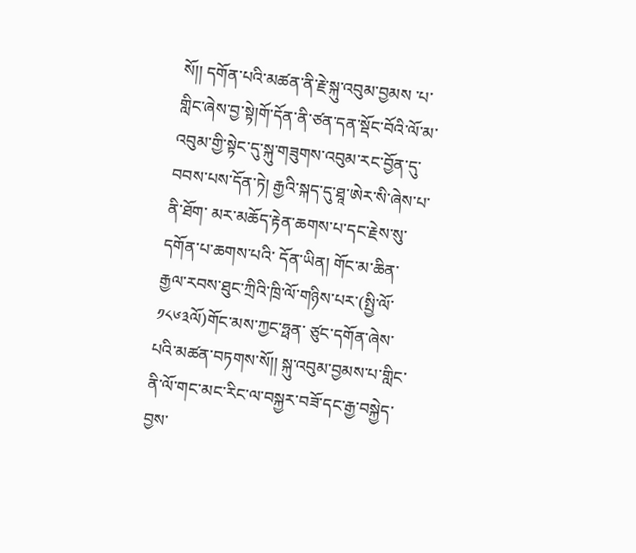སོ།། དགོན་པའི་མཚན་ནི་རྗེ་སྐུ་འབུམ་བྱམས ་པ་གླིང་ཞེས་བྱ་སྟེ།གོ་དོན་ནི་ཙན་དན་སྡོང་བོའི་ལོ་མ་ འབུམ་གྱི་སྟེང་དུ་སྐུ་གཟུགས་འབུམ་རང་བྱོན་དུ་བབས་པས་དོན་ཏེ། རྒྱའི་སྐད་དུ་ཐཱ་ཨེར་སི་ཞེས་པ་ནི་ཐོག་ མར་མཆོད་རྟེན་ཆགས་པ་དང་རྗེས་སུ་དགོན་པ་ཆགས་པའི་ དོན་ཡིན། གོང་མ་ཆིན་རྒྱལ་རབས་ཐུང་ཀྲིའི་ཁྲི་ལོ་གཉིས་པར་(སྤྱི་ལོ་༡༨༦༣ལོ)གོང་མས་ཀྱང་ཧྥན་ ཙུང་དགོན་ཞེས་པའི་མཚན་བཏགས་སོ།། སྐུ་འབུམ་བྱམས་པ་གླིང་ནི་ལོ་གང་མང་རིང་ལ་བསྐྱར་བཟོ་དང་རྒྱ་བསྐྱེད་བྱས་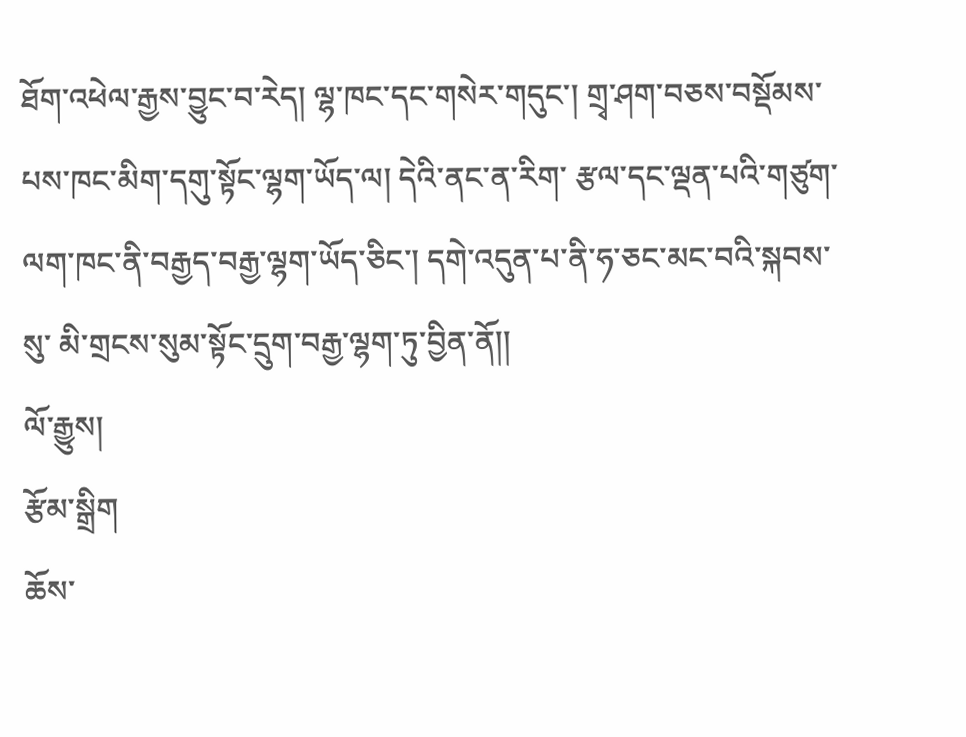ཐོག་འཕེལ་རྒྱས་བྱུང་བ་རེད། ལྷ་ཁང་དང་གསེར་གདུང་། གྲྭ་ཤག་བཅས་བསྡོམས་པས་ཁང་མིག་དགུ་སྟོང་ལྷག་ཡོད་ལ། དེའི་ནང་ན་རིག་ རྩལ་དང་ལྡན་པའི་གཙུག་ལག་ཁང་ནི་བརྒྱད་བརྒྱ་ལྷག་ཡོད་ཅིང་། དགེ་འདུན་པ་ནི་ཧ་ཅང་མང་བའི་སྐབས་སུ་ མི་གྲངས་སུམ་སྟོང་དྲུག་བརྒྱ་ལྷག་ཏུ་བྱིན་ནོ།།
ལོ་རྒྱུས།
རྩོམ་སྒྲིག
ཆོས་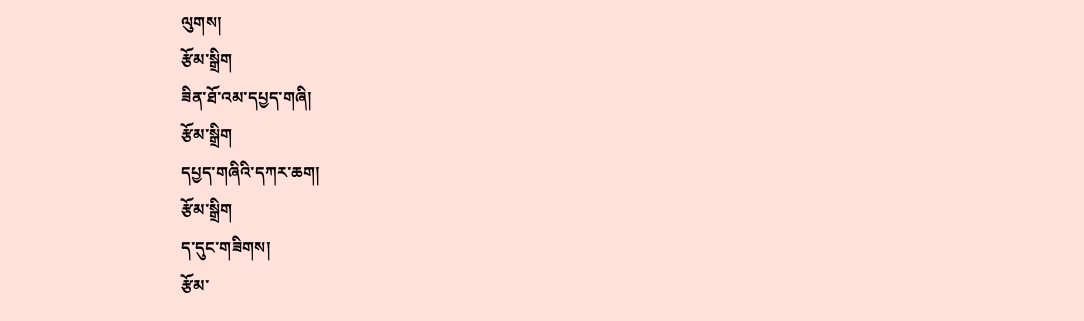ལུགས།
རྩོམ་སྒྲིག
ཟིན་ཐོ་འམ་དཔྱད་གཞི།
རྩོམ་སྒྲིག
དཔྱད་གཞིའི་དཀར་ཆག།
རྩོམ་སྒྲིག
ད་དུང་གཟིགས།
རྩོམ་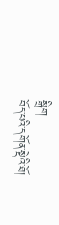སྒྲིག
བོད་པའི་དགོན་སྡེའི་ཐོ།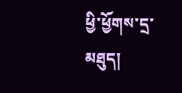ཕྱི་ཕྱོགས་དྲ་མཐུད།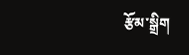རྩོམ་སྒྲིག